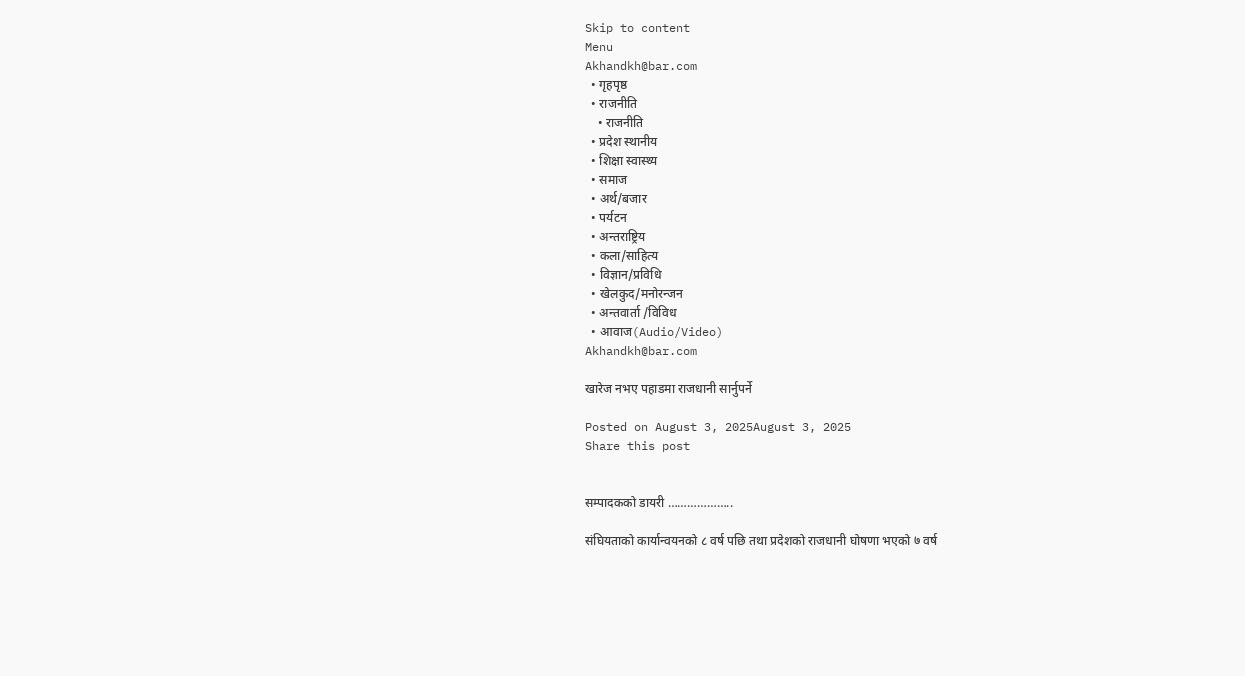Skip to content
Menu
Akhandkh@bar.com
  • गृहपृष्ठ
  • राजनीति
    • राजनीति
  • प्रदेश स्थानीय
  • शिक्षा स्वास्थ्य
  • समाज
  • अर्थ/बजार
  • पर्यटन
  • अन्तराष्ट्रिय
  • कला/साहित्य
  • विज्ञान/प्रविधि
  • खेलकुद/मनोरन्जन
  • अन्तवार्ता /विविध
  • आवाज(Audio/Video)
Akhandkh@bar.com

खारेज नभए पहाडमा राजधानी सार्नुपर्ने

Posted on August 3, 2025August 3, 2025
Share this post


सम्पादकको डायरी ………………..

संघियताको कार्यान्वयनको ८ वर्ष पछि तथा प्रदेशको राजधानी घोषणा भएको ७ वर्ष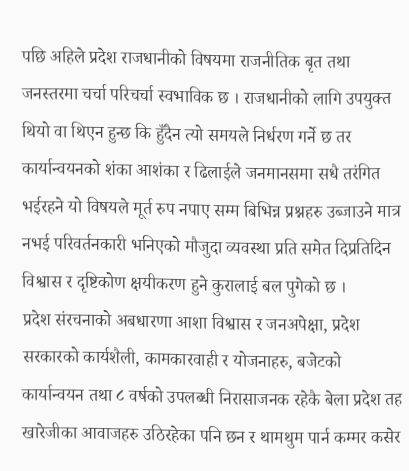पछि अहिले प्रदेश राजधानीको विषयमा राजनीतिक बृत तथा जनस्तरमा चर्चा परिचर्चा स्वभाविक छ । राजधानीको लागि उपयुक्त थियो वा थिएन हुन्छ कि हुँदैन त्यो समयले निर्धरण गर्ने छ तर कार्यान्वयनको शंका आशंका र ढिलाईले जनमानसमा सधै तरंगित भईरहने यो विषयले मूर्त रुप नपाए सम्म बिभिन्न प्रश्नहरु उब्जाउने मात्र नभई परिवर्तनकारी भनिएको मौजुदा व्यवस्था प्रति समेत दिप्रतिदिन विश्वास र दृष्टिकोण क्षयीकरण हुने कुरालाई बल पुगेको छ ।
प्रदेश संरचनाको अबधारणा आशा विश्वास र जनअपेक्षा, प्रदेश सरकारको कार्यशैली, कामकारवाही र योजनाहरु, बजेटको कार्यान्वयन तथा ८ वर्षको उपलब्धी निरासाजनक रहेकै बेला प्रदेश तह खारेजीका आवाजहरु उठिरहेका पनि छन र थामथुम पार्न कम्मर कसेर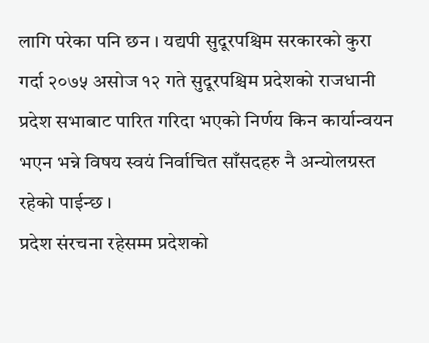लागि परेका पनि छन । यद्यपी सुदूरपश्चिम सरकारको कुरा गर्दा २०७५ असोज १२ गते सुदूरपश्चिम प्रदेशको राजधानी प्रदेश सभाबाट पारित गरिदा भएको निर्णय किन कार्यान्वयन भएन भन्ने विषय स्वयं निर्वाचित साँसदहरु नै अन्योलग्रस्त रहेको पाईन्छ ।
प्रदेश संरचना रहेसम्म प्रदेशको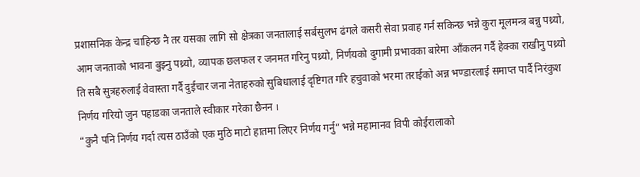प्रशासनिक केन्द्र चाहिन्छ नै तर यसका लागि सो क्षेत्रका जनतालाई सर्बसुलभ ढंगले कसरी सेवा प्रवाह गर्न सकिन्छ भन्ने कुरा मूलमन्त्र बन्नु पथ्र्यो, आम जनताको भावना बुझ्नु पथ्र्यो, व्यापक छलफल र जनमत गरिनु पथ्र्यो, निर्णयको दुगामी प्रभावका बारेमा आँकलन गर्दै हेक्का राखीनु पथ्र्यो ति सबै सुत्रहरुलाई वेवास्ता गर्दै दुईचार जना नेताहरुको सुबिधालाई दृष्टिगत गरि हचुवाको भरमा तराईको अन्न भण्डारलाई समाप्त पार्दै निरंकुश निर्णय गरियो जुन पहाडका जनताले स्वीकार गरेका छैनन ।
“कुनै पनि निर्णय गर्दा त्यस ठाउँको एक मुठि माटो हातमा लिएर निर्णय गर्नु” भन्ने महामानव विपी कोईरालाको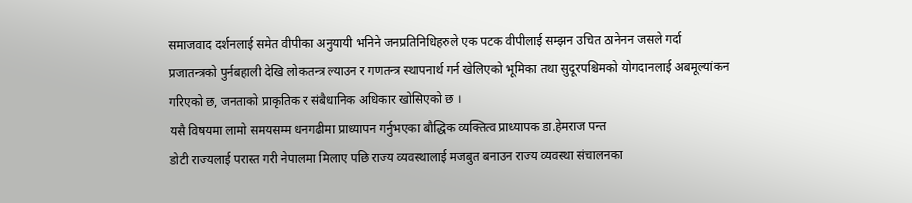समाजवाद दर्शनलाई समेत वीपीका अनुयायी भनिने जनप्रतिनिधिहरुले एक पटक वीपीलाई सम्झन उचित ठानेनन जसले गर्दा प्रजातन्त्रको पुर्नबहाली देखि लोकतन्त्र ल्याउन र गणतन्त्र स्थापनार्थ गर्न खेलिएको भूमिका तथा सुदूरपश्चिमको योगदानलाई अबमूल्यांकन गरिएको छ, जनताको प्राकृतिक र संबैधानिक अधिकार खोसिएको छ ।
यसै विषयमा लामो समयसम्म धनगढीमा प्राध्यापन गर्नुभएका बौद्धिक व्यक्तित्व प्राध्यापक डा.हेमराज पन्त
डोटी राज्यलाई परास्त गरी नेपालमा मिलाए पछि राज्य व्यवस्थालाई मजबुत बनाउन राज्य व्यवस्था संचालनका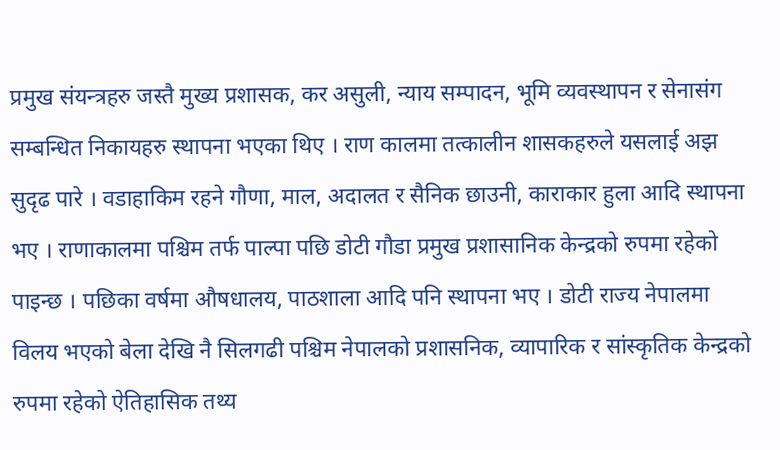प्रमुख संयन्त्रहरु जस्तै मुख्य प्रशासक, कर असुली, न्याय सम्पादन, भूमि व्यवस्थापन र सेनासंग सम्बन्धित निकायहरु स्थापना भएका थिए । राण कालमा तत्कालीन शासकहरुले यसलाई अझ सुदृढ पारे । वडाहाकिम रहने गौणा, माल, अदालत र सैनिक छाउनी, काराकार हुला आदि स्थापना भए । राणाकालमा पश्चिम तर्फ पाल्पा पछि डोटी गौडा प्रमुख प्रशासानिक केन्द्रको रुपमा रहेको पाइन्छ । पछिका वर्षमा औषधालय, पाठशाला आदि पनि स्थापना भए । डोटी राज्य नेपालमा विलय भएको बेला देखि नै सिलगढी पश्चिम नेपालको प्रशासनिक, व्यापारिक र सांस्कृतिक केन्द्रको रुपमा रहेको ऐतिहासिक तथ्य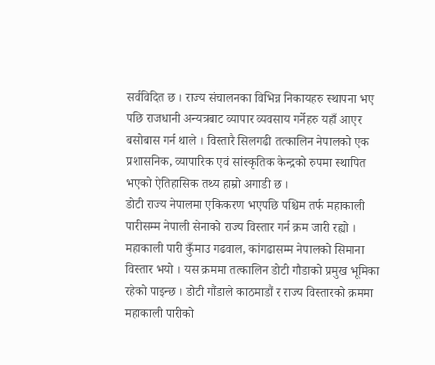सर्वविदित छ । राज्य संचालनका विभिन्न निकायहरु स्थापना भए पछि राजधानी अन्यत्रबाट व्यापार व्यवसाय गर्नेहरु यहाँ आएर बसोबास गर्न थाले । विस्तारै सिलगढी तत्कालिन नेपालको एक प्रशासनिक, व्यापारिक एवं सांस्कृतिक केन्द्रको रुपमा स्थापित भएको ऐतिहासिक तथ्य हाम्रो अगाडी छ ।
डोटी राज्य नेपालमा एकिकरण भएपछि पश्चिम तर्फ महाकाली पारीसम्म नेपाली सेनाको राज्य विस्तार गर्न क्रम जारी रह्यो । महाकाली पारी कुँमाउ गढवाल, कांगढासम्म नेपालको सिमाना विस्तार भयो । यस क्रममा तत्कालिन डोटी गौडाको प्रमुख भूमिका रहेको पाइन्छ । डोटी गौंडाले काठमाडौं र राज्य विस्तारको क्रममा महाकाली पारीको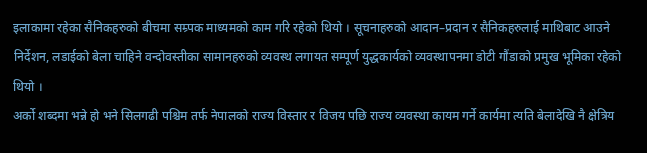इलाकामा रहेका सैनिकहरुको बीचमा सम्र्पक माध्यमको काम गरि रहेको थियो । सूचनाहरुको आदान–प्रदान र सैनिकहरुलाई माथिबाट आउने निर्देशन, लडाईको बेला चाहिने वन्दोवस्तीका सामानहरुको व्यवस्थ लगायत सम्पूर्ण युद्धकार्यको व्यवस्थापनमा डोटी गौंडाको प्रमुख भूमिका रहेको थियो ।
अर्को शब्दमा भन्ने हो भने सिलगढी पश्चिम तर्फ नेपालको राज्य विस्तार र विजय पछि राज्य व्यवस्था कायम गर्ने कार्यमा त्यति बेलादेखि नै क्षेत्रिय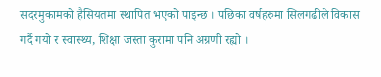सदरमुकामको हैसियतमा स्थापित भएको पाइन्छ । पछिका वर्षहरुमा सिलगढीले विकास गर्दै गयो र स्वास्थ्य, शिक्षा जस्ता कुरामा पनि अग्रणी रह्यो ।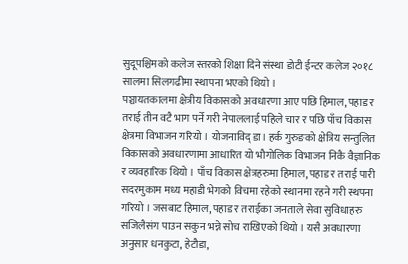सुदूपश्चिमको कलेज स्तरको शिक्षा दिने संस्था डोटी ईन्टर कलेज २०१८ सालमा सिलगढीमा स्थापना भएको थियो ।
पञ्चायतकालमा क्षेत्रीय विकासको अवधारणा आए पछि हिमाल, पहाड र तराई तीन वटै भाग पर्ने गरी नेपाललाई पहिले चार र पछि पाँच विकास क्षेत्रमा विभाजन गरियो । योजनाविद् डा। हर्क गुरुङको क्षेत्रिय सन्तुलित विकासको अवधारणामा आधारित यो भौगोलिक विभाजन निकै वैज्ञानिक र व्यवहारिक थियो । पाँच विकास क्षेत्रहरुमा हिमाल, पहाड र तराई पारी सदरमुकाम मध्य महाडी भेगको विचमा रहेको स्थानमा रहने गरी स्थपना गरियो । जसबाट हिमाल, पहाड र तराईका जनताले सेवा सुविधाहरु सजिलैसंग पाउन सकुन भन्ने सोच राखिएको थियो । यसै अवधारणा अनुसार धनकुटा, हेटौडा,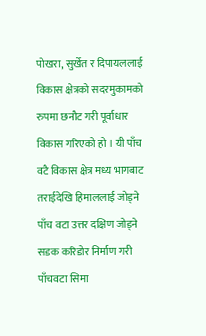पोखरा, सुर्खेत र दिपायललाई विकास क्षेत्रको सदरमुकामको रुपमा छनौट गरी पूर्वाधार विकास गरिएको हो । यी पाँच वटै विकास क्षेत्र मध्य भागबाट तराईदेखि हिमाललाई जोड्ने पाँच वटा उत्तर दक्षिण जोड्ने सडक करिडोर निर्माण गरी पाँचवटा सिमा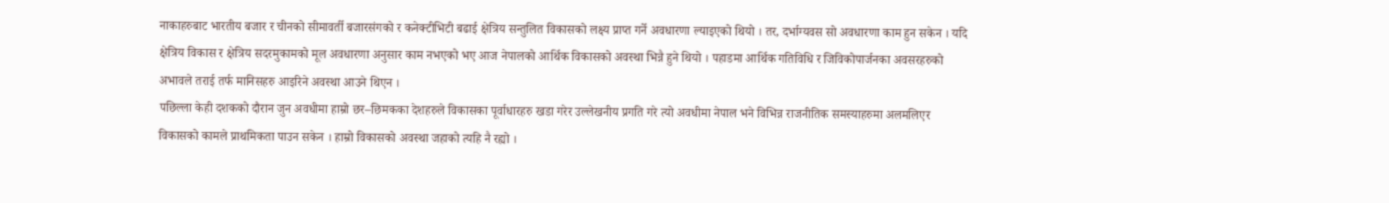नाकाहरुबाट भारतीय बजार र चीनको सीमावर्ती बजारसंगको र कनेक्टीभिटी बढाई क्षेत्रिय सन्तुलित विकासको लक्ष्य प्राप्त गर्ने अवधारणा ल्याइएको थियो । तर, दर्भाग्यवस सो अवधारणा काम हुन सकेन । यदि क्षेत्रिय विकास र क्षेत्रिय सदरमुकामको मूल अवधारणा अनुसार काम नभएको भए आज नेपालको आर्थिक विकासको अवस्था भिन्नै हुने थियो । पहाडमा आर्थिक गतिविधि र जिविकोपार्जनका अवसरहरुको अभावले तराई तर्फ मानिसहरु आइरिने अवस्था आउने थिएन ।
पछिल्ला केही दशकको दौरान जुन अवधीमा हाम्रो छर–छिमकका देशहरुले विकासका पूर्वाधारहरु खडा गरेर उल्लेखनीय प्रगति गरे त्यो अवधीमा नेपाल भने विभिन्न राजनीतिक समस्याहरुमा अलमलिएर विकासको कामले प्राथमिकता पाउन सकेन । हाम्रो विकासको अवस्था जहाको त्यहि नै रह्यो ।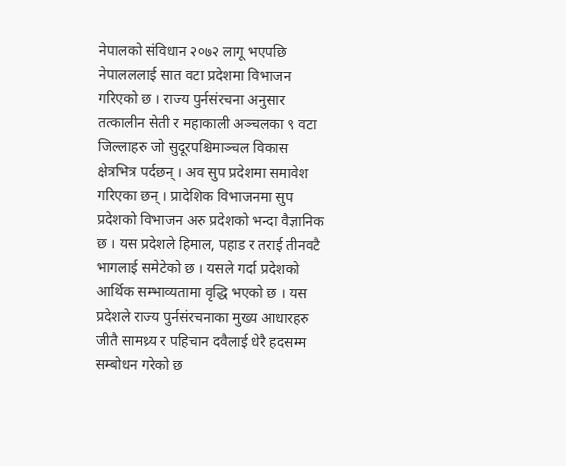नेपालको संविधान २०७२ लागू भएपछि नेपालललाई सात वटा प्रदेशमा विभाजन गरिएको छ । राज्य पुर्नसंरचना अनुसार तत्कालीन सेती र महाकाली अञ्चलका ९ वटा जिल्लाहरु जो सुदूरपश्चिमाञ्चल विकास क्षेत्रभित्र पर्दछन् । अव सुप प्रदेशमा समावेश गरिएका छन् । प्रादेशिक विभाजनमा सुप प्रदेशको विभाजन अरु प्रदेशको भन्दा वैज्ञानिक छ । यस प्रदेशले हिमाल, पहाड र तराई तीनवटै भागलाई समेटेको छ । यसले गर्दा प्रदेशको आर्थिक सम्भाव्यतामा वृद्धि भएको छ । यस प्रदेशले राज्य पुर्नसंरचनाका मुख्य आधारहरु जीतै सामथ्र्य र पहिचान दवैलाई धेरै हदसम्म सम्बोधन गरेको छ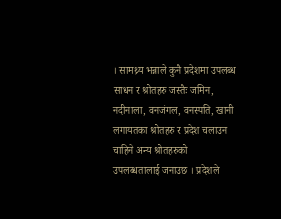। सामथ्र्य भन्नाले कुनै प्रदेशमा उपलब्ध साधन र श्रोतहरु जस्तैः जमिन, नदीनाला, वनजंगल, वनस्पति, खानी लगायतका श्रोतहरु र प्रदेश चलाउन चाहिने अन्य श्रोतहरुको उपलब्धतालाई जनाउछ । प्रदेशले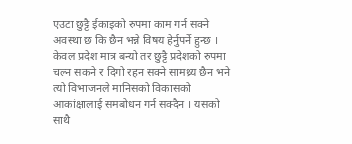एउटा छुट्टै ईकाइको रुपमा काम गर्न सक्ने अवस्था छ कि छैन भन्ने विषय हेर्नुपर्ने हुन्छ । केवल प्रदेश मात्र बन्यो तर छुट्टै प्रदेशको रुपमा चल्न सकने र दिगो रहन सक्ने सामथ्र्य छैन भने त्यो विभाजनले मानिसको विकासको आकांक्षालाई समबोधन गर्न सक्दैन । यसको साथै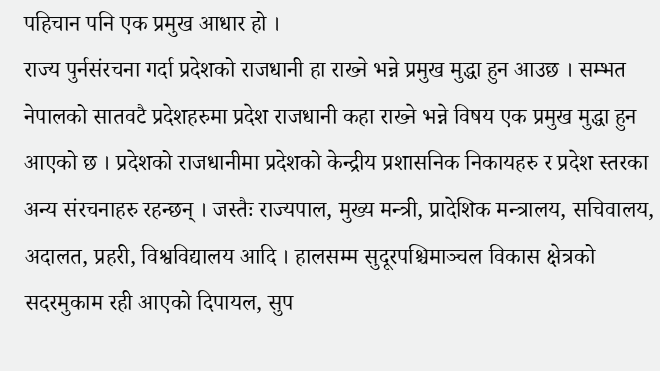पहिचान पनि एक प्रमुख आधार हो ।
राज्य पुर्नसंरचना गर्दा प्रदेशको राजधानी हा राख्ने भन्ने प्रमुख मुद्धा हुन आउछ । सम्भत नेपालको सातवटै प्रदेशहरुमा प्रदेश राजधानी कहा राख्ने भन्ने विषय एक प्रमुख मुद्धा हुन आएको छ । प्रदेशको राजधानीमा प्रदेशको केन्द्रीय प्रशासनिक निकायहरु र प्रदेश स्तरका अन्य संरचनाहरु रहन्छन् । जस्तैः राज्यपाल, मुख्य मन्त्री, प्रादेशिक मन्त्रालय, सचिवालय, अदालत, प्रहरी, विश्वविद्यालय आदि । हालसम्म सुदूरपश्चिमाञ्चल विकास क्षेत्रको सदरमुकाम रही आएको दिपायल, सुप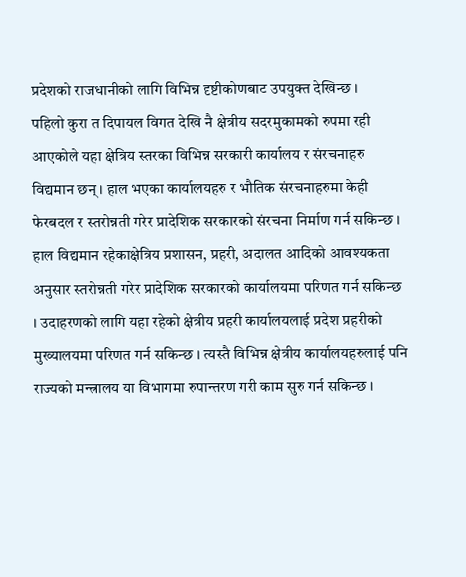प्रदेशको राजधानीको लागि विभिन्न दृष्टीकोणबाट उपयुक्त देखिन्छ ।
पहिलो कुरा त दिपायल विगत देखि नै क्षेत्रीय सदरमुकामको रुपमा रही आएकोले यहा क्षेत्रिय स्तरका विभिन्न सरकारी कार्यालय र संरचनाहरु विद्यमान छन् । हाल भएका कार्यालयहरु र भौतिक संरचनाहरुमा केही फेरबदल र स्तरोन्नती गरेर प्रादेशिक सरकारको संरचना निर्माण गर्न सकिन्छ । हाल विद्यमान रहेकाक्षेत्रिय प्रशासन, प्रहरी, अदालत आदिको आवश्यकता अनुसार स्तरोन्नती गरेर प्रादेशिक सरकारको कार्यालयमा परिणत गर्न सकिन्छ । उदाहरणको लागि यहा रहेको क्षेत्रीय प्रहरी कार्यालयलाई प्रदेश प्रहरीको मुख्यालयमा परिणत गर्न सकिन्छ । त्यस्तै विभिन्न क्षेत्रीय कार्यालयहरुलाई पनि राज्यको मन्त्रालय या विभागमा रुपान्तरण गरी काम सुरु गर्न सकिन्छ ।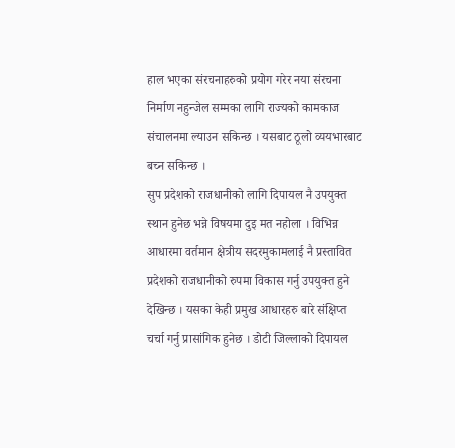हाल भएका संरचनाहरुको प्रयोग गरेर नया संरचना निर्माण नहुन्जेल सम्मका लागि राज्यको कामकाज संचालनमा ल्याउन सकिन्छ । यसबाट ठूलो व्ययभारबाट बच्न सकिन्छ ।
सुप प्रदेशको राजधानीको लागि दिपायल नै उपयुक्त स्थान हुनेछ भन्ने विषयमा दुइ मत नहोला । विभिन्न आधारमा वर्तमान क्षेत्रीय सदरमुकामलाई नै प्रस्तावित प्रदेशको राजधानीको रुपमा विकास गर्नु उपयुक्त हुने देखिन्छ । यसका केही प्रमुख आधारहरु बारे संक्षिप्त चर्चा गर्नु प्रासांगिक हुनेछ । डोटी जिल्लाको दिपायल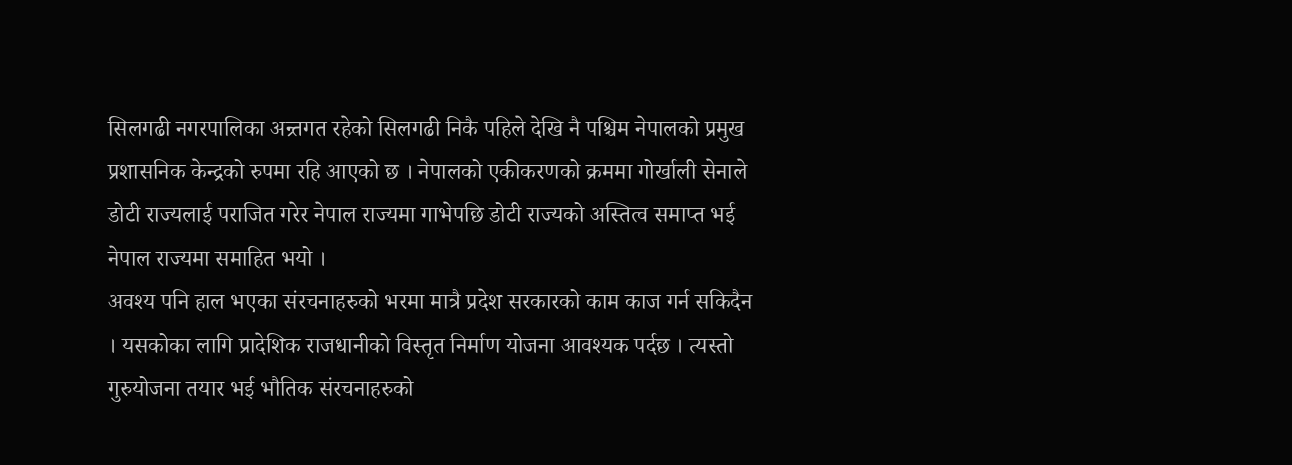सिलगढी नगरपालिका अन्र्तगत रहेको सिलगढी निकै पहिले देखि नै पश्चिम नेपालको प्रमुख प्रशासनिक केन्द्रको रुपमा रहि आएको छ । नेपालको एकीकरणको क्रममा गोर्खाली सेनाले डोटी राज्यलाई पराजित गरेर नेपाल राज्यमा गाभेपछि डोटी राज्यको अस्तित्व समाप्त भई नेपाल राज्यमा समाहित भयो ।
अवश्य पनि हाल भएका संरचनाहरुको भरमा मात्रै प्रदेश सरकारको काम काज गर्न सकिदैन । यसकोका लागि प्रादेशिक राजधानीको विस्तृत निर्माण योजना आवश्यक पर्दछ । त्यस्तो गुरुयोजना तयार भई भौतिक संरचनाहरुको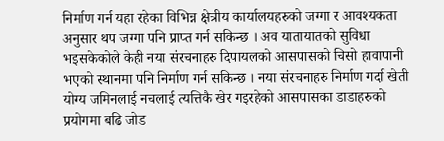निर्माण गर्न यहा रहेका विभिन्न क्षेत्रीय कार्यालयहरुको जग्गा र आवश्यकता अनुसार थप जग्गा पनि प्राप्त गर्न सकिन्छ । अव यातायातको सुविधा भइसकेकोले केही नया संरचनाहरु दिपायलको आसपासको चिसो हावापानी भएको स्थानमा पनि निर्माण गर्न सकिन्छ । नया संरचनाहरु निर्माण गर्दा खेती योग्य जमिनलाई नचलाई त्यत्तिकै खेर गइरहेको आसपासका डाडाहरुको प्रयोगमा बढि जोड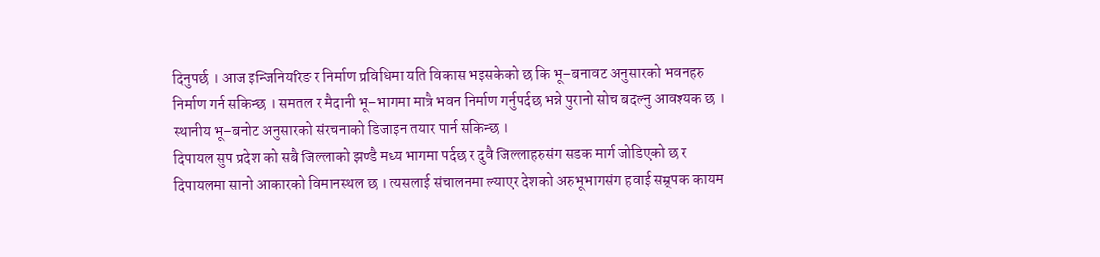दिनुपर्छ । आज इन्जिनियरिङ र निर्माण प्रविधिमा यति विकास भइसकेको छ कि भू–बनावट अनुसारको भवनहरु निर्माण गर्न सकिन्छ । समतल र मैदानी भू–भागमा मात्रै भवन निर्माण गर्नुपर्दछ भन्ने पुरानो सोच बदल्नु आवश्यक छ । स्थानीय भू–बनोट अनुसारको संरचनाको डिजाइन तयार पार्न सकिन्छ ।
दिपायल सुप प्रदेश को सबै जिल्लाको झण्डै मध्य भागमा पर्दछ र दुवै जिल्लाहरुसंग सडक मार्ग जोडिएको छ र दिपायलमा सानो आकारको विमानस्थल छ । त्यसलाई संचालनमा ल्याएर देशको अरुभूभागसंग हवाई सम्र्पक कायम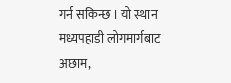गर्न सकिन्छ । यो स्थान मध्यपहाडी लोगमार्गबाट अछाम,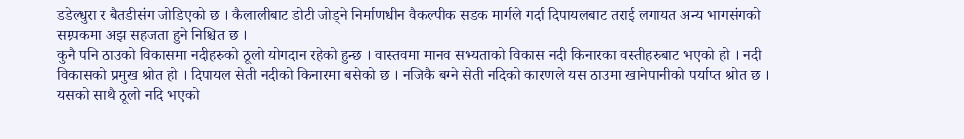डडेल्धुरा र बैतडीसंग जोडिएको छ । कैलालीबाट डोटी जोड्ने निर्माणधीन वैकल्पीक सडक मार्गले गर्दा दिपायलबाट तराई लगायत अन्य भागसंगको सम्र्पकमा अझ सहजता हुने निश्चित छ ।
कुनै पनि ठाउको विकासमा नदीहरुको ठूलो योगदान रहेको हुन्छ । वास्तवमा मानव सभ्यताको विकास नदी किनारका वस्तीहरुबाट भएको हो । नदी विकासको प्रमुख श्रोत हो । दिपायल सेती नदीको किनारमा बसेको छ । नजिकै बग्ने सेती नदिको कारणले यस ठाउमा खानेपानीको पर्याप्त श्रोत छ । यसको साथै ठूलो नदि भएको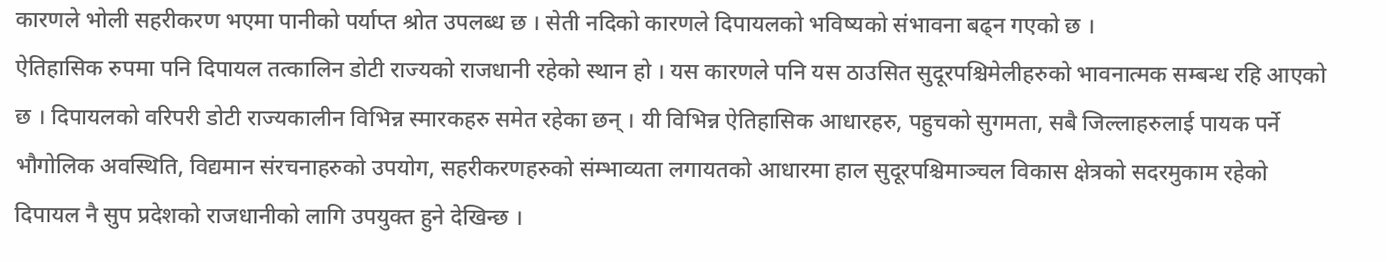कारणले भोली सहरीकरण भएमा पानीको पर्याप्त श्रोत उपलब्ध छ । सेती नदिको कारणले दिपायलको भविष्यको संभावना बढ्न गएको छ ।
ऐतिहासिक रुपमा पनि दिपायल तत्कालिन डोटी राज्यको राजधानी रहेको स्थान हो । यस कारणले पनि यस ठाउसित सुदूरपश्चिमेलीहरुको भावनात्मक सम्बन्ध रहि आएको छ । दिपायलको वरिपरी डोटी राज्यकालीन विभिन्न स्मारकहरु समेत रहेका छन् । यी विभिन्न ऐतिहासिक आधारहरु, पहुचको सुगमता, सबै जिल्लाहरुलाई पायक पर्ने भौगोलिक अवस्थिति, विद्यमान संरचनाहरुको उपयोग, सहरीकरणहरुको संम्भाव्यता लगायतको आधारमा हाल सुदूरपश्चिमाञ्चल विकास क्षेत्रको सदरमुकाम रहेको दिपायल नै सुप प्रदेशको राजधानीको लागि उपयुक्त हुने देखिन्छ ।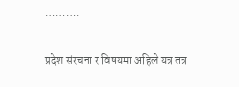……….

प्रदेश संरचना र विषयमा अहिले यत्र तत्र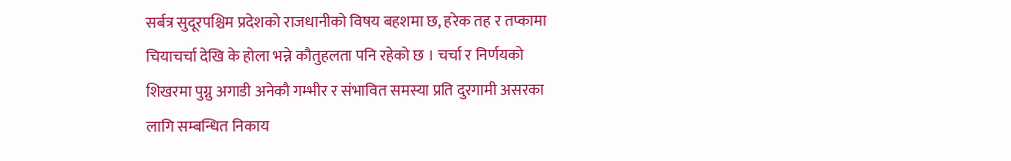सर्बत्र सुदूरपश्चिम प्रदेशको राजधानीको विषय बहशमा छ, हरेक तह र तप्कामा चियाचर्चा देखि के होला भन्ने कौतुहलता पनि रहेको छ । चर्चा र निर्णयको शिखरमा पुग्नु अगाडी अनेकौ गम्भीर र संभावित समस्या प्रति दुरगामी असरका लागि सम्बन्धित निकाय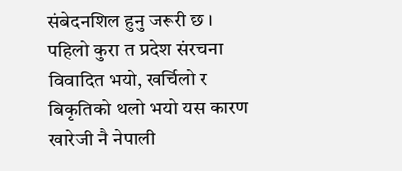संबेदनशिल हुनु जरूरी छ ।
पहिलो कुरा त प्रदेश संरचना विवादित भयो, खर्चिलो र बिकृतिको थलो भयो यस कारण खारेजी नै नेपाली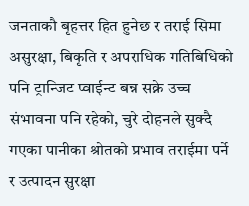जनताकौ बृहत्तर हित हुनेछ र तराई सिमा असुरक्षा, बिकृति र अपराधिक गतिबिधिको पनि ट्रान्जिट प्वाईन्ट बन्न सक्ने उच्च संभावना पनि रहेको, चुरे दोहनले सुक्दै गएका पानीका श्रोतको प्रभाव तराईमा पर्ने र उत्पादन सुरक्षा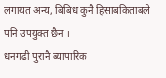लगायत अन्य, बिबिध कुनै हिसाबकिताबले पनि उपयुक्त छैन ।
धनगढी पुरानै ब्यापारिक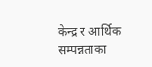केन्द्र र आर्थिक सम्पन्नताका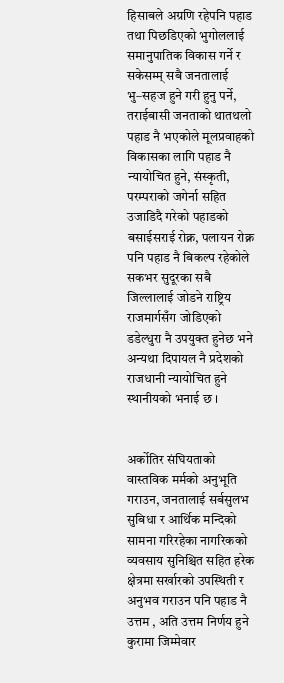हिसाबले अग्रणि रहेपनि पहाड तथा पिछडिएको भुगोललाई समानुपातिक विकास गर्ने र सकेसम्म् सबै जनतालाई भु–सहज हुने गरी हुनु पर्ने, तराईबासी जनताको थातथलो पहाड नै भएकोले मूलप्रवाहको विकासका लागि पहाड नै न्यायोचित हुने, संस्कृती, परम्पराको जगेर्ना सहित उजाडिदै गरेको पहाडको बसाईसराई रोक्न, पलायन रोक्न पनि पहाड नै बिकल्प रहेकोले सकभर सुदूरका सबै जिल्लालाई जोडने राष्ट्रिय राजमार्गसँग जोडिएको डडेल्धुरा नै उपयुक्त हुनेछ भने अन्यथा दिपायल नै प्रदेशको राजधानी न्यायोचित हुने स्थानीयको भनाई छ ।


अर्कोतिर संघियताको वास्तविक मर्मको अनुभूति गराउन, जनतालाई सर्बसुलभ सुबिधा र आर्थिक मन्दिको सामना गरिरहेका नागरिकको व्यवसाय सुनिश्चित सहित हरेक क्षेत्रमा सर्खारको उपस्थिती र अनुभव गराउन पनि पहाड नै उत्तम , अति उत्तम निर्णय हुने कुरामा जिम्मेवार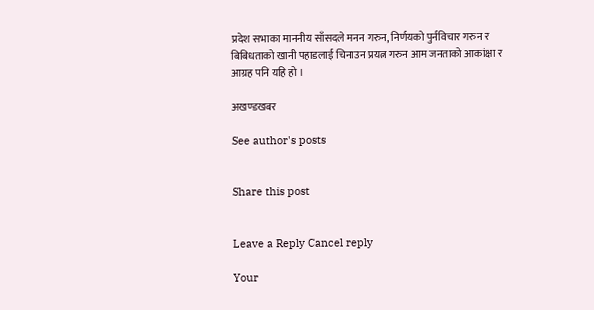प्रदेश सभाका माननीय साँसदले मनन गरुन, निर्णयको पुर्नविचार गरुन र बिबिधताको खानी पहाडलाई चिनाउन प्रयत्न गरुन आम जनताको आकांक्षा र आग्रह पनि यहि हो ।

अखण्डखबर

See author's posts


Share this post


Leave a Reply Cancel reply

Your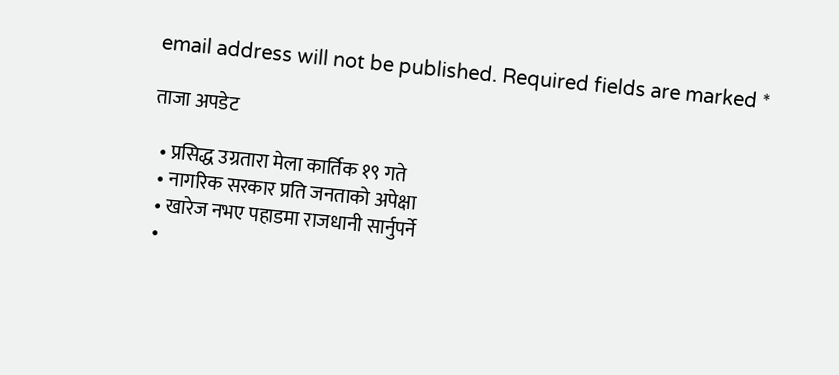email address will not be published. Required fields are marked *

ताजा अपडेट

  • प्रसिद्ध उग्रतारा मेला कार्तिक १९ गते
  • नागरिक सरकार प्रति जनताको अपेक्षा
  • खारेज नभए पहाडमा राजधानी सार्नुपर्ने
  •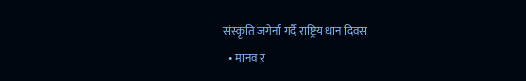संस्कृति जगेर्ना गर्दै राष्ट्रिय धान दिवस
  • मानव र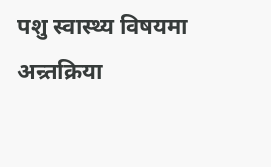पशु स्वास्थ्य विषयमा अन्र्तक्रिया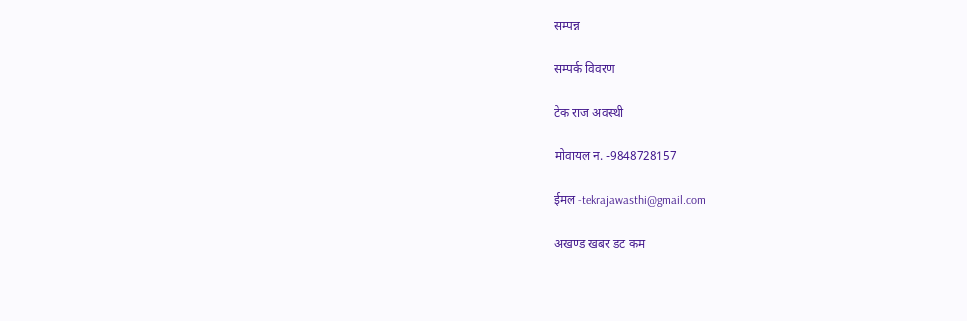सम्पन्न

सम्पर्क विवरण

टेक राज अवस्थी

मोवायल न‌. -9848728157

ईमल -tekrajawasthi@gmail.com

अखण्ड खबर डट कम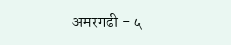अमरगढी - ५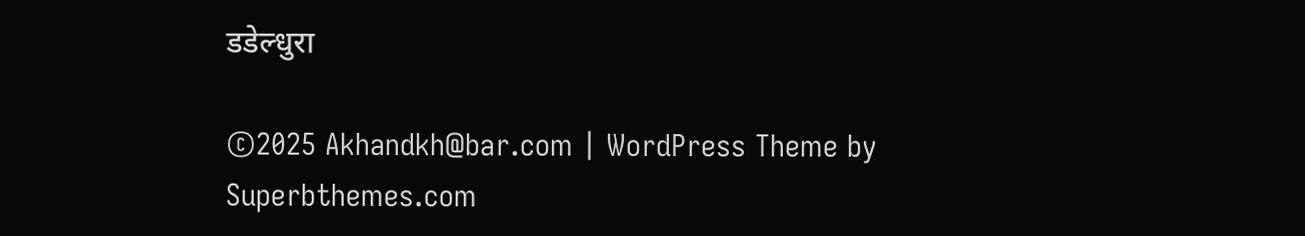डडेल्धुरा

©2025 Akhandkh@bar.com | WordPress Theme by Superbthemes.com